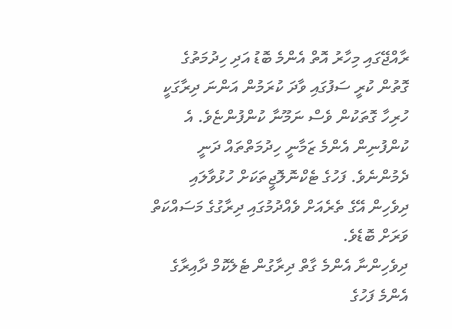ރާއްޖޭގައި މިހާރު އޮތް އެންމެ ބޮޑު އަދި ހިދުމަތުގެ ގޮތުން ކުރީ ސަފުގައި ވާދަ ކުރަމުން އަންނަ ދިރާގަކީ ހުރިހާ ގޮތަކުން ވެސް ނަމޫނާ ކުންފުންޏެވެ. އެ ކުންފުނިން އެންމެ ޒަމާނީ ހިދުމަތްތައް ދަނީ ދެމުންނެވެ. ފަހުގެ ޓެކްނޮލޮޖީތަކަށް ހުޅުވާލައި ދިވެހިން އޭގެ ތެރެއަށް ވެއްދުމުގައި ދިރާގުގެ މަސައްކަތް ވަރަށް ބޮޑެވެ.
ދިވެހިންނާ އެންމެ ގާތް ދިރާގުން ޓެލެކޮމް ދާއިރާގެ އެންމެ ފަހުގެ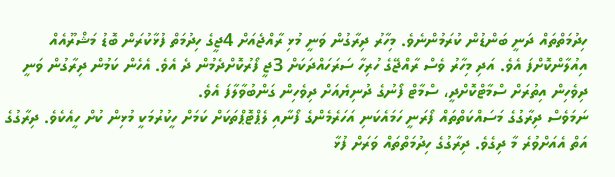ހިދުމަތްތައް ދަނީ ބަންޑުން ކުރަމުންނެވެ. މިހާރު ދިރާގުން ވަނީ މުޅި ރާއްޖެއަށް 4ޖީގެ ހިދުމަތް ފުޅާކުރަން ބޮޑު މަޝްރޫއެއް އިއުލާންކޮށްފަ އެވެ. އަދި މިހާރު ވެސް ރާއްޖޭގެ ހުރިހާ ސަރަހައްދަކަށް 3ޖީ ފޯރުކޮށްދެމުން ދެ އެވެ. އެހެން ކަމުން ދިރާގުން ވަނީ ދިވެހިން އިތުރަށް ސްމާޓްކޮށްދީ، ސްމާޓް ފޯނުގެ ދުނިޔެއަށް ދިވެހިން ގަންބުވާލާފަ އެވެ.
ނަމަވެސް ދިރާގުގެ މަސައްކަތްތައް ފޯރަނީ ހަމައެކަނި އަހަރެމެންގެ ފޯނާއި ލެޕްޓޮޕްތަކަށް ކަމަށް ހީކުރުމަކީ މުޅިން ކުށް ހީއެކެވެ. ދިރާގުގެ އަތް އެއަށްވުރެ މާ ދިގެވެ. ދިރާގުގެ ހިދުމަތްތައް ވަރަށް ފުޅާ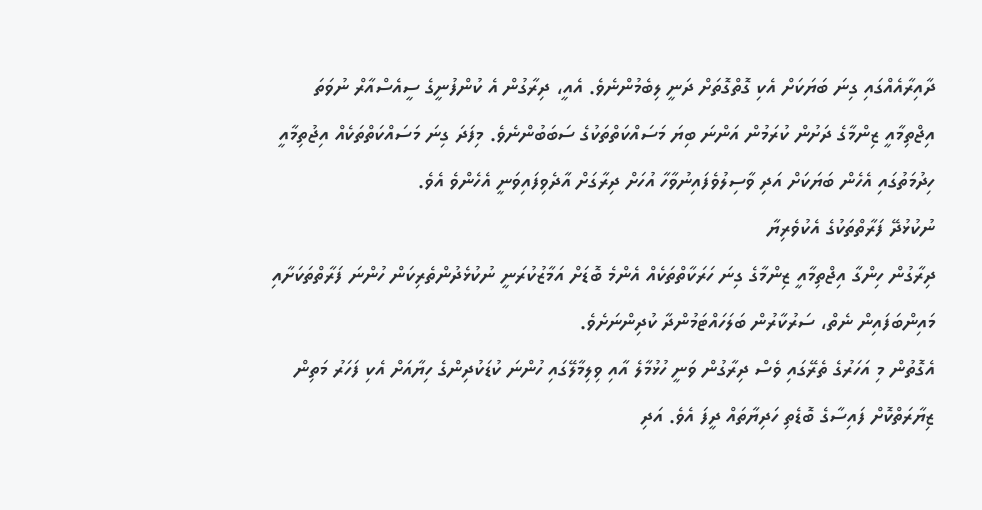ދާއިރާއެއްގައި ގިނަ ބަޔަކަށް އެކި ގޮތްގޮތަށް ދަނީ ލިބެމުންނެވެ. އެއީ، ދިރާގުން އެ ކުންފުނީގެ ސީއެސްއާރް ނުވަތަ އިޖްތިމާއީ ޒިންމާގެ ދަށުން ކުރަމުން އަންނަ ބިޔަ މަސައްކަތްތަކުގެ ސަބަބުންނެވެ. މިފަދަ ގިނަ މަސައްކަތްތަކެއް އިޖުތިމާއީ ހިދުމަތުގައި އެހެން ބަޔަކަށް އަދި ވާސިލުވެފައިނުވާހާ އުހަށް ދިރާގަށް އާދެވިފައިވަނީ އެހެންވެ އެވެ.
ނުކުޅުދޭ ފަރާތްތަކުގެ އެކުވެރިޔާ
ދިރާގުން ހިންގާ އިޖްތިމާއީ ޒިންމާގެ ގިނަ ހަރަކާތްތަކެއް އެންމެ ބޮޑަށް އަމާޒުކުރަނީ ނުކުޅެދުންތެރިކަން ހުންނަ ފަރާތްތަކަށާއި މައިންބަފައިން ނެތް، ސަރުކާރުން ބަލަހައްޓަމުންދާ ކުދިންނަށެވެ.
އެގޮތުން މި އަހަރުގެ ތެރޭގައި ވެސް ދިރާގުން ވަނީ ހުޅުމާލެ އާއި ވިލިމާލޭގައި ހުންނަ ކުޑަކުދިންގެ ހިޔާއަށް އެކި ފަހަރު މަތިން ޒިޔާރަތްކޮށް ފައިސާގެ ބޮޑެތި ހަދިޔާތައް ދީފަ އެވެ. އަދި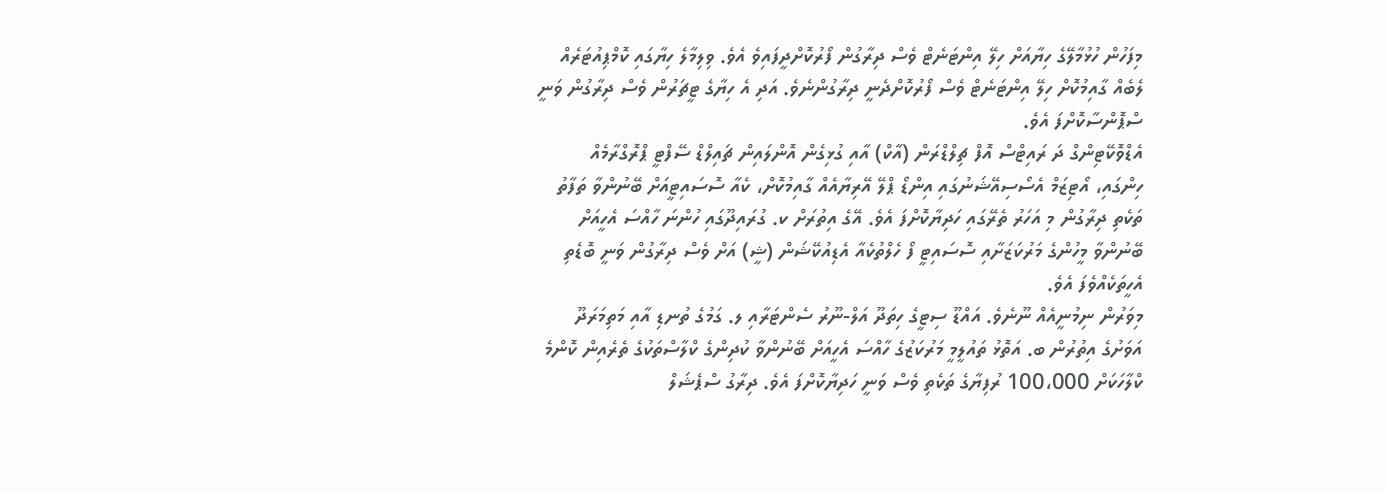މިފަހުން ހުޅުމާލޭގެ ހިޔާއަށް ހިލޭ އިންޓަނެޓް ވެސް ދިރާގުން ފޯރުކޮށްދީފައިވެ އެވެ. ވިލިމާލެ ހިޔާގައި ކޮމްޕިއުޓަރެއް ލެބެއް ގާއިމުކޮށް ހިލޭ އިންޓަނެޓް ވެސް ފޯރުކޮށްދެނީ ދިރާގުންނެވެ. އަދި އެ ހިޔާގެ ޓީޗަރުން ވެސް ދިރާގުން ވަނީ ސްޕޮންސާކޮށްފަ އެވެ.
އެޑްވޮކޭޓިންގް ދަ ރައިޓްސް އޮފް ޗިލްޑްރަން (އާކް) އާއި ގުޅިގެން އޮންލައިން ޗައިލްޑް ސޭފްޓީ ޕްރޮގްރާމެއް ހިންގައި، އޯޓިޒަމް އެސޯސިއޭޝަނުގައި އިންޑޯ ޕްލޭ އޭރިޔާއެއް ގާއިމުކޮށް، ކެއާ ސޮސައިޓީއަށް ބޭނުންވާ ތަފާތު ތަކެތި ދިރާގުން މި އަހަރު ތެރޭގައި ހަދިޔާކޮށްފަ އެވެ. އޭގެ އިތުރަށް ކ. ގުރައިދޫގައި ހުންނަ ހާއްސަ އެހީއަށް ބޭނުންވާ މީހުންގެ މަރުކަޒަށާއި ސޮސައިޓީ ފޯ ހެލްތުކެއާ އެޑިއުކޭޝަން (ޝީ) އަށް ވެސް ދިރާގުން ވަނީ ބޮޑެތި އެހީތަކެއްވެފަ އެވެ.
މިވަރުން ނިމުނީއެއް ނޫނެވެ. އައްޑޫ ސިޓީގެ ހިތަދޫ އަލް-ނޫރު ސެންޓަރާއި ލ. ގަމުގެ ތުނޑި އާއި މަތިމަރަދޫ އަވަށުގެ އިތުރުން ބ. އަތޮޅު ތައުލީމީ މަރުކަޒުގެ ހާއްސަ އެހީއަށް ބޭނުންވާ ކުދިންގެ ކްލާސްތަކުގެ ތެރެއިން ކޮންމެ ކްލާހަކަށް 100،000 ރުފިޔާގެ ތަކެތި ވެސް ވަނީ ހަދިޔާކޮށްފަ އެވެ. ދިރާގު ސްޕެޝަލް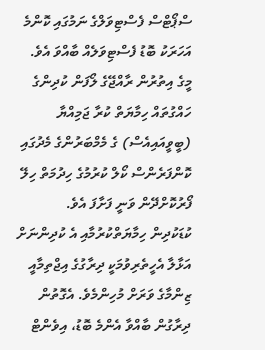ސްޕޯޓްސް ފެސްޓިވަލްގެ ނަމުގައި ކޮންމެ އަހަރަކު ބޮޑު ފެސްޓިވަލެއް ބާއްވަ އެވެ. މީގެ އިތުރުން ރާއްޖޭގެ ލޯފަން ކުދިންގެ ހައްގުތައް ހިމާޔަތް ކުރާ ޖަމިއްޔާ (ބީވީއައިއެސް) ގެ މެމްބަރުންގެ މެދުގައި ކޮންފަރެންސް ކޯލް ކުރުމުގެ ހިދުމަތް ހިލޭ ފޯރުކޮށްދޭން ވަނީ ފަށާފަ އެވެ.
ކުޑަކުދިން ހިމާޔަތްކުރުމާއި އެ ކުދިންނަށް އަޅާލާ އެހީތެރިވުމަކީ ދިރާގުގެ އިޖްތިމާއީ ޒިންމާގެ ވަރަށް މުހިންމެވެ. އެގޮތުން ދިރާގުން ބާއްވާ އެންމެ ބޮޑު، އިވެންޓް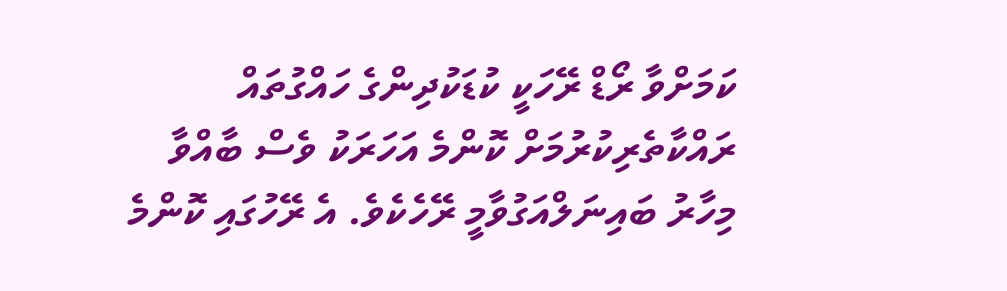ކަމަށްވާ ރޯޑް ރޭހަކީ ކުޑަކުދިންގެ ހައްގުތައް ރައްކާތެރިކުރުމަށް ކޮންމެ އަހަރަކު ވެސް ބާއްވާ މިހާރު ބައިނަލްއަގުވާމީ ރޭހެކެވެ. އެ ރޭހުގައި ކޮންމެ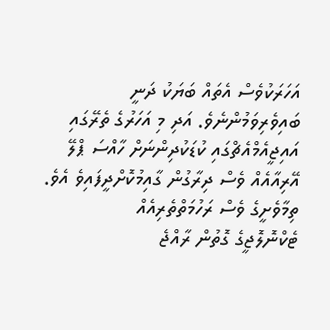އަހަރަކުވެސް އެތައް ބަޔަކު ދަނީ ބައިވެރިވަމުންނެވެ. އަދި މި އަހަރުގެ ތެރޭގައި އައިޖީއެމްއެޗްގައި ކުޑަކުދިންނަށް ހާއްސަ ޕްލޭ އޭރިއާއެއް ވެސް ދިރާގުން ގާއިމުކޮށްދީފައިވެ އެވެ.
ތިމާވެށީގެ ވެސް ރަހުމަތްތެރިއެއް
ޓެކްނޮލޮޖީގެ ގޮތުން ރާއްޖެ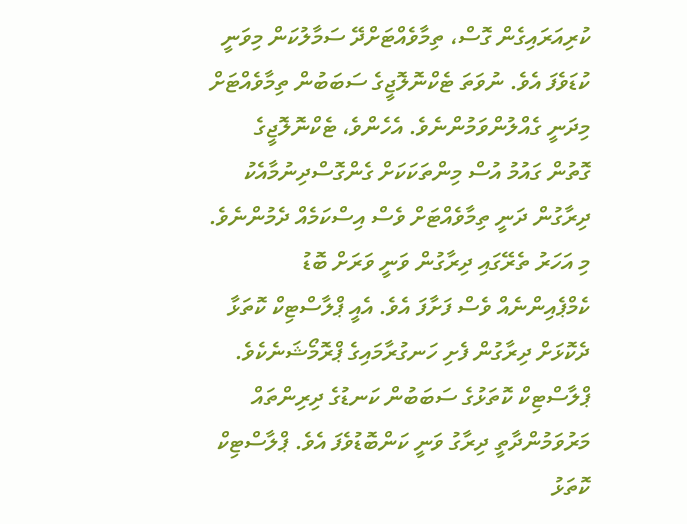ކުރިއަރައިގެން ގޮސް، ތިމާވެއްޓަށްދޭ ސަމާލުކަން މިވަނީ ކުޑަވެފަ އެވެ. ނުވަތަ ޓެކްނޮލޮޖީގެ ސަބަބުން ތިމާވެއްޓަށް މިދަނީ ގެއްލުންވަމުންނެވެ. އެހެންވެ، ޓެކްނޮލޮޖީގެ ގޮތުން ގައުމު އުސް މިންތަކަކަށް ގެންގޮސްދިނުމާއެކު ދިރާގުން ދަނީ ތިމާވެއްޓަށް ވެސް އިސްކަމެއް ދެމުންނެވެ.
މި އަހަރު ތެރޭގައި ދިރާގުން ވަނީ ވަރަށް ބޮޑު ކެމްޕެއިންނެއް ވެސް ފަށާފަ އެވެ. އެއީ ޕްލާސްޓިކް ކޮތަޅާ ދެކޮޅަށް ދިރާގުން ފެށި ހަނގުރާމައިގެ ޕްރޮމޯޝަނެކެވެ. ޕްލާސްޓިކް ކޮތަޅުގެ ސަބަބުން ކަނޑުގެ ދިރިންތައް މަރުވަމުންދާތީ ދިރާގު ވަނީ ކަންބޮޑުވެފަ އެވެ. ޕްލާސްޓިކް ކޮތަޅު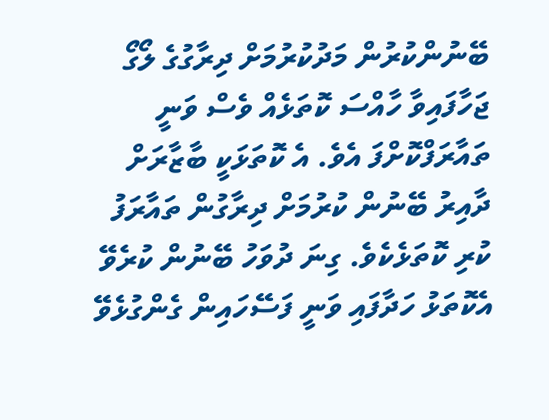ބޭނުންކުރުން މަދުކުރުމަށް ދިރާގުގެ ލޯގޯ ޖަހާފައިވާ ހާއްސަ ކޮތަޅެއް ވެސް ވަނީ ތައާރަފްކޮށްފަ އެވެ. އެ ކޮތަޅަކީ ބާޒާރަށް ދާއިރު ބޭނުން ކުރުމަށް ދިރާގުން ތައާރަފު ކުރި ކޮތަޅެކެވެ. ގިނަ ދުވަހު ބޭނުން ކުރެވޭ އެކޮތަޅު ހަދާފައި ވަނީ ފަސޭހައިން ގެންގުޅެވޭ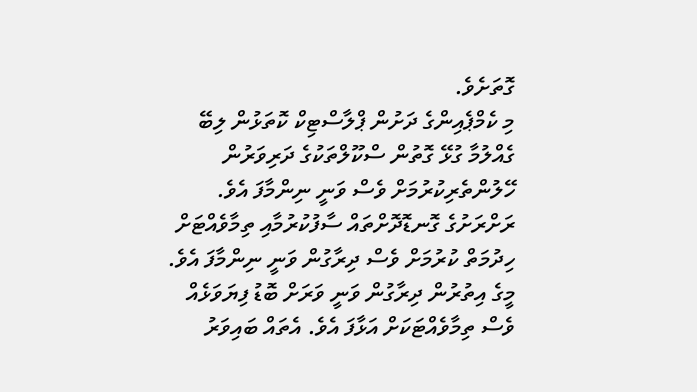ގޮތަށެވެ.
މި ކެމްޕެއިންގެ ދަށުން ޕްލާސްޓިކް ކޮތަޅުން ލިބޭ ގެއްލުމާ ގުޅޭ ގޮތުން ސްކޫލްތަކުގެ ދަރިވަރުން ހޭލުންތެރިކުރުމަށް ވެސް ވަނީ ނިންމާފަ އެވެ. ރަށްރަށުގެ ގޮނޑޮދޮށްތައް ސާފުކުރުމާއި ތިމާވެއްޓަށް ހިދުމަތް ކުރުމަށް ވެސް ދިރާގުން ވަނީ ނިންމާފަ އެވެ.
މީގެ އިތުރުން ދިރާގުން ވަނީ ވަރަށް ބޮޑު ފިޔަވަޅެއް ވެސް ތިމާވެއްޓަކަށް އަޅާފަ އެވެ. އެތައް ބައިވަރު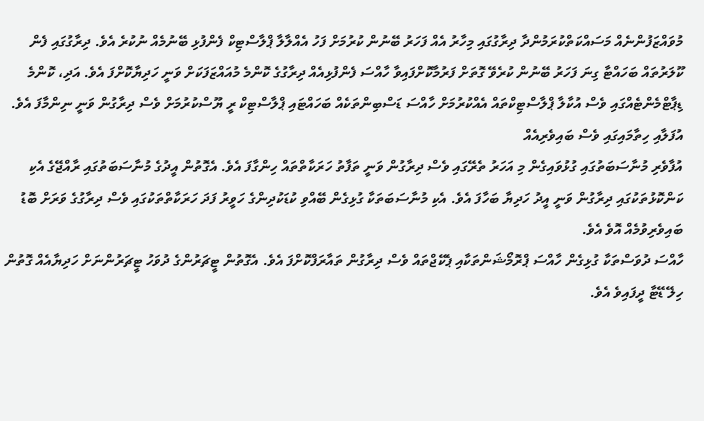މުވައްޒަފުންނެއް މަސައްކަތްކުރަމުންދާ ދިރާގުގައި މިހާރު އެއް ފަހަރު ބޭނުން ކުރުމަށް ފަހު އެއްލާލާ ޕްލާސްޓިކް ފެންފުޅި ބޭނުމެއް ނުކުރެ އެވެ. ދިރާގުގައި ފެން ކޫލަރުތައް ބަހައްޓާ ގިނަ ފަހަރު ބޭނުން ކުރެވޭ ގޮތަށް ފަރުމާކޮށްފައިވާ ހާއްސަ ފެންފުޅިއެއް ދިރާގުގެ ކޮންމެ މުއައްޒަފަކަށް ވަނީ ހަދިޔާކޮށްފަ އެވެ. އަދި، ކޮންމެ ޑިޕާޓްމެންޓެއްގައި ވެސް އުކާލާ ޕްލާސްޓިކްތައް އެއްކުރުމަށް ހާއްސަ ޑަސްބިންތަކެއް ބަހައްޓައި ޕްލާސްޓިކް ރީ ޔޫސްކުރުމަށް ވެސް ދިރާގުން ވަނީ ނިންމާފަ އެވެ.
އުފަލާއި ހިތާމައިގައި ވެސް ބައިވެރިއެއް
އުފާވެރި މުނާސަބަތުގައި ގުޅުވައިގެން މި އަހަރު ތެރޭގައި ވެސް ދިރާގުން ވަނީ ތަފާތު ހަރަކާތްތައް ހިންގާފަ އެވެ. އެގޮތުން އީދުގެ މުނާސަބަތުގައި ރާއްޖޭގެ އެކި ކަންކޮޅުތަކުގައި ދިރާގުން ވަނީ އީދު ހަދިޔާ ބަހާފަ އެވެ. އެކި މުނާސަބަތަކާ ގުޅިގެން ބޭއްވި ކުޑަކުދިންގެ ހަވީރު ފަދަ ހަރަކާތްތަކުގައި ވެސް ދިރާގުގެ ވަރަށް ބޮޑު ބައިވެރިވުމެއް އޮވެ އެވެ.
ހާއްސަ ދުވަސްތަކާ ގުޅިގެން ހާއްސަ ޕްރޮމޯޝަންތަކާއި ޕެކޭޖްތައް ވެސް ދިރާގުން ތައާރަފްކޮށްފަ އެވެ. އެގޮތުން ޓީޗަރުންގެ ދުވަހު ޓީޗަރުންނަށް ހަދިޔާއެއް ގޮތުން ހިލޭ ޑޭޓާ ދީފައިވެ އެވެ.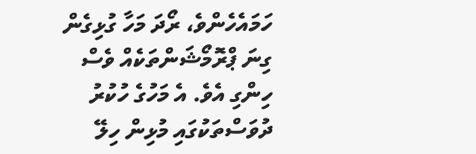ހަމައެހެންވެ، ރޯދަ މަހާ ގުޅިގެން ގިނަ ޕްރޮމޯޝަންތަކެއް ވެސް ހިންގި އެވެ. އެ މަހުގެ ހުކުރު ދުވަސްތަކުގައި މުޅިން ހިލޭ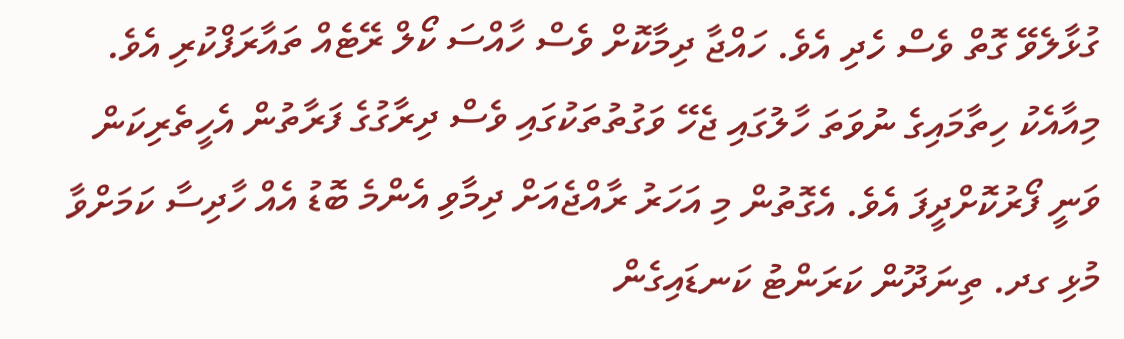ގުޅާލެވޭ ގޮތް ވެސް ހެދި އެވެ. ހައްޖާ ދިމާކޮށް ވެސް ހާއްސަ ކޯލް ރޭޓެއް ތައާރަފްކުރި އެވެ.
މިއާއެކު ހިތާމައިގެ ނުވަތަ ހާލުގައި ޖެހޭ ވަގުތުތަކުގައި ވެސް ދިރާގުގެ ފަރާތުން އެހީތެރިކަން ވަނީ ފޯރުކޮށްދީފަ އެވެ. އެގޮތުން މި އަހަރު ރާއްޖެއަށް ދިމާވި އެންމެ ބޮޑު އެއް ހާދިސާ ކަމަށްވާ މުޅި ގދ. ތިނަދޫން ކަރަންޓު ކަނޑައިގެން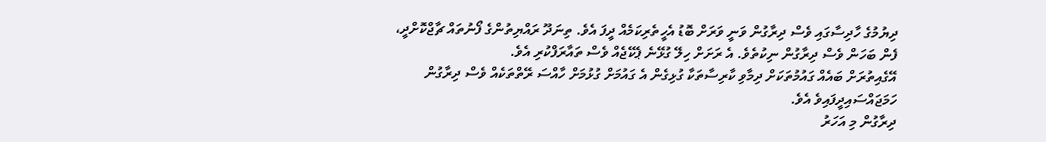ދިޔުމުގެ ހާދިސާގައި ވެސް ދިރާގުން ވަނީ ވަރަށް ބޮޑު އެހީތެރިކަމެއް ދީފަ އެވެ. ތިނަދޫ ރައްޔިތުންގެ ފޯނުތައް ޗާޖްކޮށްދީ، ފެން ބަހަން ވެސް ދިރާގުން ނިކުތެވެ. އެ ރަށަށް ހިލޭ ގުޅޭނެ ޕެކޭޖެއް ވެސް ތައާރަފްކުރި އެވެ.
އޭގެއިތުރަށް ބައެއް ގައުމުތަކަށް ދިމާވި ކާރިސާތަކާ ގުޅިގެން އެ ގައުމަށް ގުޅުމަށް ހާއްސަ ރޭތްތަކެއް ވެސް ދިރާގުން ހަމަޖައްސައިދީފައިވެ އެވެ.
ދިރާގުން މި އަހަރު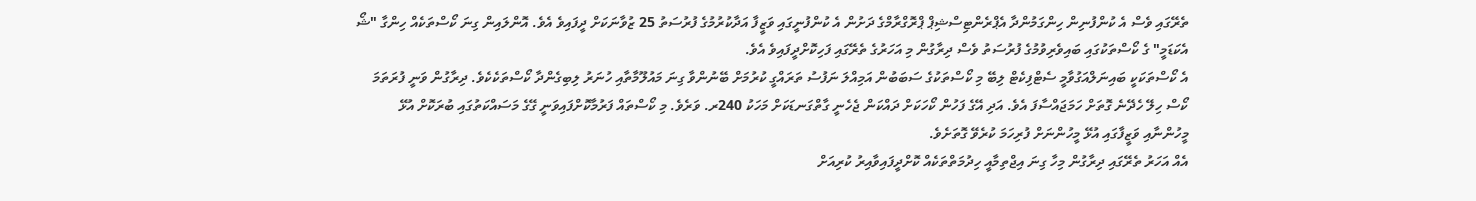ތެރޭގައި ވެސް އެ ކުންފުނިން ހިންގަމުންދާ އެޕްރެންޓިސްޝިޕް ޕްރޮގްރާމްގެ ދަށުން އެ ކުންފުނީގައި ވަޒީފާ އަދާކުރުމުގެ ފުރުސަތު 25 ޒުވާނަކަށް ދީފައިވެ އެވެ. އޮންލައިން ގިނަ ކޯސްތަކެއް ހިންގާ "ޝޯ އެކަޑަމީ" ގެ ކޯސްތަކުގައި ބައިވެރިވުމުގެ ފުރުސަތު ވެސް ދިރާގުން މި އަހަރުގެ ތެރޭގައި ފަހިކޮށްދީފައިވެ އެވެ.
އެ ކޯސްތަކަކީ ބައިނަލްއަގުވާމީ ސެޓްފިކެޓް ލިބޭ މި ކޯސްތަކުގެ ސަބަބުން އަމިއްލަ ނަފުސު ތަރައްގީ ކުރުމަށް ބޭނުންވާ ގިނަ މައުލޫމާތާއި ހުނަރު ލިބިގެންދާ ކޯސްތަކެކެވެ. ދިރާގުން ވަނީ ފުރަތަމަ ކޯސް ހިލޭ ހެދޭނެ ގޮތަށް ހަމަޖައްސާފަ އެވެ. އަދި އޭގެ ފަހުން ކޯހަކަށް ދައްކަން ޖެހެނީ ގާތްގަނޑަކަށް މަހަކު 240ރ. ވަރެވެ. މި ކޯސްތައް ފަރުމާކޮށްފައިވަނީ ގޭގެ މަސައްކަތުގައި ބުރަކޮށް އުޅޭ މީހުންނާއި ވަޒީފާގައި އުޅޭ މީހުންނަށް ފުރިހަމަ ކުރެވޭ ގޮތަށެވެ.
އެއް އަހަރު ތެރޭގައި ދިރާގުން މިހާ ގިނަ އިޖްތިމާއީ ހިދުމަތްތަކެއް ކޮށްދީފައިވާއިރު ކުރިއަށް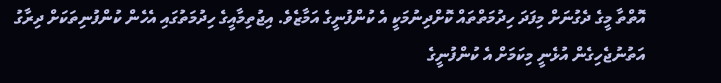އޮތްތާ މީގެ ދެގުނަށް މިފަދަ ހިދުމަތްތައް ކޮށްދިނުމަކީ އެ ކުންފުނީގެ އަމާޒެވެ. އިޖުތިމާއީގެ ހިދުމަތުގައި އެހެން ކުންފުނިތަކަށް ދިރާގު އަތުނުޖެހިގެން އުޅެނީ މިކަމަށް އެ ކުންފުނީގެ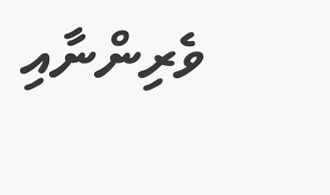ވެރިންނާއި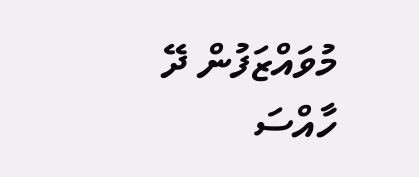މުވައްޒަފުން ދޭ ހާއްސަ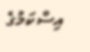އިސްކަމުގެ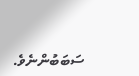ސަބަބުންނެވެ.